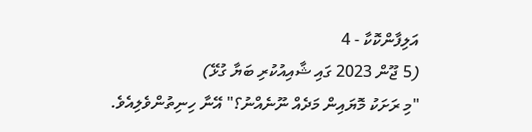އަލިފާންކޮކާ - 4
(5 ޖޫން 2023 ގައި ޝާއިއުކުރި ބަޔާ ގުޅޭ)
"މި ރަށަކު މޮޔައިން މަދެއް ނޫނެއްނު؟" އޭނާ ހިނިތުންވެލިއެވެ.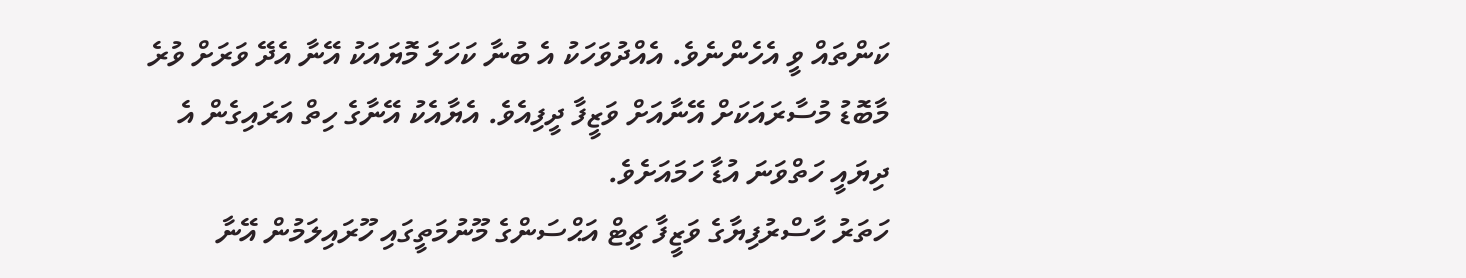ކަންތައް ވީ އެހެންނެވެ. އެއްދުވަހަކު އެ ބުނާ ކަހަލަ މޮޔައަކު އޭނާ އެދޭ ވަރަށް ވުރެ މާބޮޑު މުސާރައަކަށް އޭނާއަށް ވަޒީފާ ދީފިއެވެ. އެޔާއެކު އޭނާގެ ހިތް އަރައިގެން އެ ދިޔައީ ހަތްވަނަ އުޑާ ހަމައަށެވެ.
ހަތަރު ހާސްރުފިޔާގެ ވަޒީފާ ޗިޓް އަޙްސަންގެ މޫނުމަތީގައި ހޫރައިލަމުން އޭނާ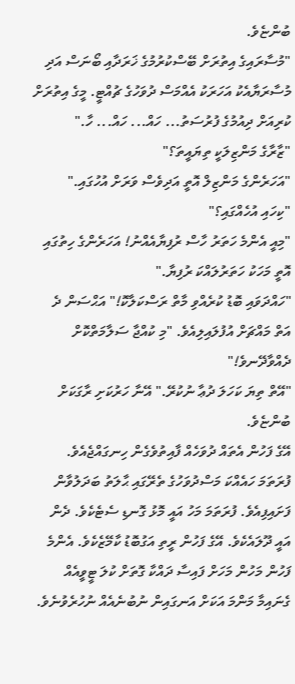ބުންޏެވެ.
"މުސާރައިގެ އިތުރަށް ބޭސްކުރުމުގެ ޚަރަދާއި ބޯނަސް އަދި މުސާރަޔާއެކު އަހަރަކު އެއްމަސް ދުވަހުގެ ޗުއްޓީ. މީގެ އިތުރަށް ކުރިއަށް ދިއުމުގެ ފުރުސަތު... ހައް... ހައް... ހާ."
"ޒާރާގެ މަންޒިލަކީ ތިޔައީތަ؟"
"އަހަރެންގެ މަންޒިލް އޮތީ އަދިވެސް ވަރަށް އުހުގައި."
"ކިހައި އުހެއްގައި؟"
"މިއީ އެންމެ ހަތަރު ހާސް ރުފިޔާއެއްނު! އަހަރެންގެ ހިތުގައި އޮތީ މަހަކު ހަތަރުލައްކަ ރުފިޔާ."
"ހައްދަވައި ބޮޑު ކުރެއްވި މާތް ރަސްކަލާކޮ!" އަޙްސަން ދެ އަތް މައްޗަށް އުފުލައިލިއެވެ. "މި ކުއްޖާ ސަލާމަތްކޮށް ދެއްވާދޭނވެ!"
"އޭތް ތިޔަ ކަހަލަ ދުޢާ ނުކުރޭ." އޭނާ ހަރުކަށި ރާގަކަށް ބުންޏެވެ.
އޭގެ ފަހުން އެތައް ދުވަހެއް ފާއިތުވެގެން ހިނގައްޖެއެވެ. ފުރަތަމަ ހައެއްކަ މަސްދުވަހުގެ ތެރޭގައި ޙާލަތު ބަދަލުވާން ފަށައިފިއެވެ. ފުރަތަމަ މަހު އައީ މޮޅު ގޮނޑި ސެޓެކެވެ. ދެން އައީ ދޫލައެކެވެ. އޭގެ ފަހުން ރީތި އަގުބޮޑު ކާމޭޒެކެވެ. އެންމެ ފަހުން މަހުން މަހަށް ފައިސާ ދައްކާ ގޮތަށް ކުލަ ޓީވީއެއް ގެނައިމާ މަންމަ އަކަށް އަނގައިން ނުބުނެއެއް ނުހުރެވުނެވެ.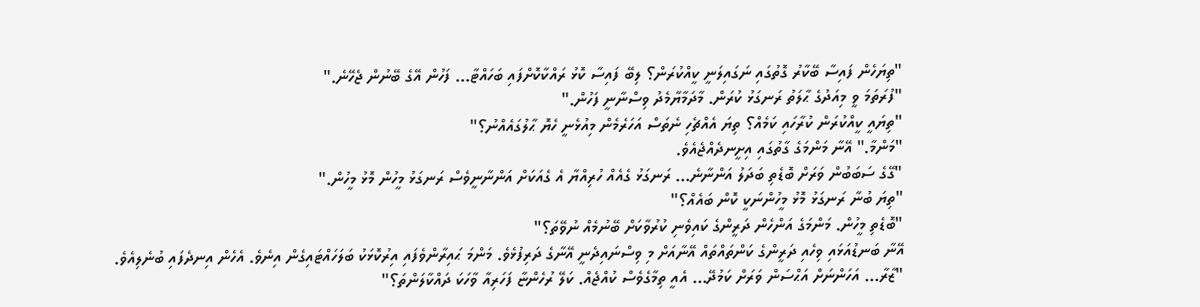"ތިޔަހެން ފައިސާ ބޭކާރު ގޮތުގައި ނަގައިލަނީ ކީއްކުރަން؟ ލިބޭ ފައިސާ ކޮޅު ރައްކާކޮށްފައި ބަހައްޓާ... ފަހުން އޭގެ ބޭނުން ޖެހޭނެ."
"ފުރަތަމަ ވީ މިއަދުގެ ޙާލަތު ރަނގަޅު ކުރަން. މާދަމާޔާމެދު ވިސްނާނީ ފަހުން."
"ތިޔައީ ކީއްކުރަން ކުރާހައި ކަމެއް؟ ތިޔަ އެއްޗެހި ނެތަސް އަހަރެމެން މިއުޅެނީ ހެޔޮ ޙާލުގައެއްނު؟"
"މަންމާ." އޭނާ މަންމަގެ ގާތުގައި އިށީނދެއްޖެއެވެ.
"ގޭގެ ސަބަބުން ވަރަށް ބޮޑެތި ބަދަލު އަންނާނެ... ރަނގަޅު ގެއެއް ހުރިއްޔާ އެ ގެއަކަށް އަންނާނީވެސް ރަނގަޅު މީހުން މޮޅު މީހުން."
"ތިޔަ ބުނާ ރަނގަޅު މޮޅު މީހުންނަކީ ކޮން ބައެއް؟"
"ބޮޑެތި މީހުން. މަންމަގެ އަންހެން ދަރީންގެ ކައިވެނި ކުރުވާކަށް ބޭނުމެއް ނުވޭތަ؟"
އޭނާ ބަނޑުއަޅައި ވިހެއި ދަރީންގެ ކަންތައްތައް އޭނާއަށް މި ވިސްނައިދެނީ އޭނާގެ ދަރިފުޅެވެ. މަންމަ ޙައިރާންވެފައި އިރުކޮޅަކު ބަލަހައްޓައިގެން އިނެވެ. އެހެން އިނދެފައި ބުނެލިއެވެ.
"ޒާރާ... އަހަންނަށް އަޙްސަން ވަރަށް ކަމުދޭ... އެއީ ތިމާގެވެސް ކުއްޖެއް. ކަލޭ ރުހެންޏާ ފަހަރިއާ ވާހަކަ ދައްކާލަންތަ؟"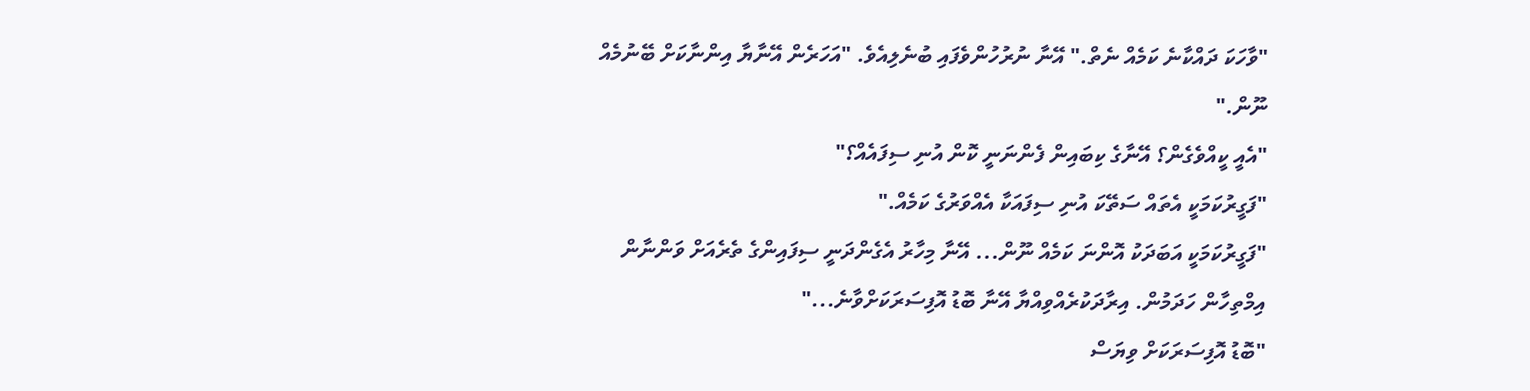"ވާހަކަ ދައްކާނެ ކަމެއް ނެތް." އޭނާ ނުރުހުންވެފައި ބުނެލިއެވެ. "އަހަރެން އޭނާޔާ އިންނާކަށް ބޭނުމެއް ނޫން."
"އެއީ ކީއްވެގެން؟ އޭނާގެ ކިބައިން ފެންނަނީ ކޮން އުނި ސިފައެއް؟"
"ފަގީރުކަމަކީ އެތައް ސަތޭކަ އުނި ސިފައަކާ އެއްވަރުގެ ކަމެއް."
"ފަގީރުކަމަކީ އަބަދަކު އޮންނަ ކަމެއް ނޫން... އޭނާ މިހާރު އެގެންދަނީ ސިފައިންގެ ތެރެއަށް ވަންނާން އިމްތިހާން ހަދަމުން. އިރާދަކުރެއްވިއްޔާ އޭނާ ބޮޑު އޮފިސަރަކަށްވާނެ..."
"ބޮޑު އޮފިސަރަކަށް ވިޔަސް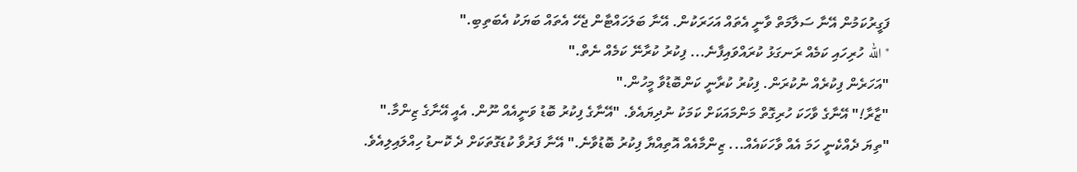ފަގީރުކަމުން އޭނާ ސަލާމަތް ވާނީ އެތައް އަހަރަކުން. އޭނާ ބަލަހައްޓާން ޖެހޭ އެތައް ބަޔަކު އެބަތިބި."
"الله ހުރިހައި ކަމެއް ރަނގަޅު ކުރައްވައިފާނެ... ފިކުރު ކުރާނޭ ކަމެއް ނެތް."
"އަހަރެން ފިކުރެއް ނުކުރަން. ފިކުރު ކުރާނީ ކަންބޮޑުވާ މީހުން."
"ޒާރާ!" އޭނާގެ ވާހަކަ ހުރިގޮތް މަންމައަކަށް ކަމަކު ނުދިޔައެވެ. "އޭނާގެ ފިކުރު ބޮޑު ވަނީއެއް ނޫން. އެއީ އޭނާގެ ޒިންމާ."
"ތިޔަ ދެއްކެނީ ހަމަ އެއް ވާހަކައެއް... ޒިންމާއެއް އޮތިއްޔާ ފިކުރު ބޮޑުވާނެ." އޭނާ ފަރުވާ ކުޑަގޮތަކަށް ދެ ކޮނޑު ހިއްލައިލިއެވެ.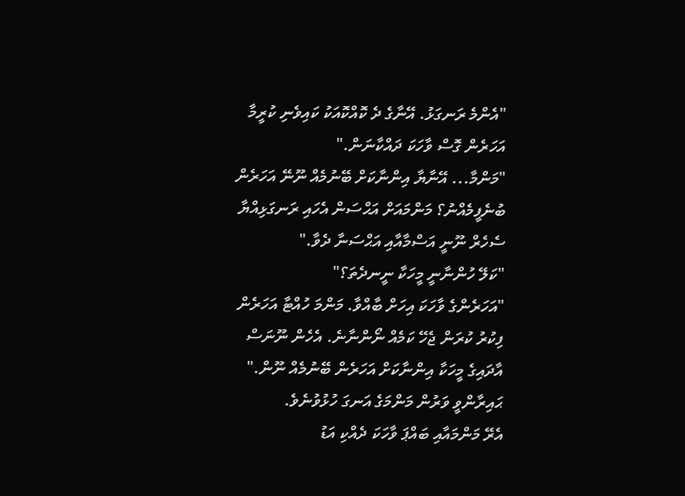"އެންމެ ރަނގަޅު. އޭނާގެ ދެ ކޮއްކޮއަކު ކައިވެނި ކުރީމާ އަހަރެން ގޮސް ވާހަކަ ދައްކާނަން."
"މަންމާ... އޭނާޔާ އިންނާކަށް ބޭނުމެއް ނޫނޭ އަހަރެން ބުނެފީމެއްނު؟ މަންމައަށް އަޙްސަން އެހައި ރަނގަޅިއްޔާ ސެހެރް ނޫނީ އަސްމާއާއި އަޙްސަނާ ދެވާ."
"ކަލޭ ހުންނާނީ މީހަކާ ނީނދެތަ؟"
"އަހަރެންގެ ވާހަކަ އިހަށް ބާއްވާ. މަންމަ ހުއްޓާ އަހަރެން ފިކުރު ކުރަން ޖެހޭ ކަމެއް ނޯންނާނެ. އެހެން ނޫނަސް އާދައިގެ މީހަކާ އިންނާކަށް އަހަރެން ބޭނުމެއް ނޫން."
ޙައިރާންވީ ވަރުން މަންމަގެ އަނގަ ހުޅުވުނެވެ.
އެރޭ މަންމައާއި ބައްޕަ ވާހަކަ ދެއްކި އަޑު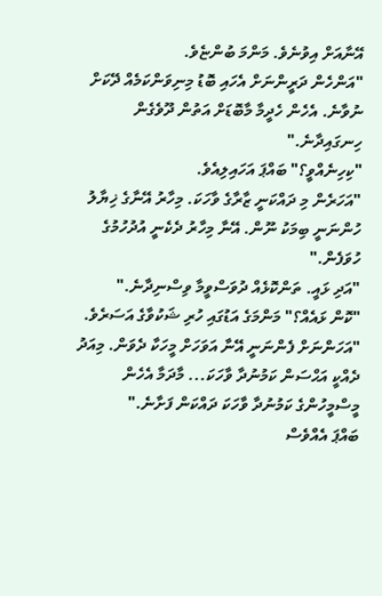އޭނާއަށް އިވުނެވެ. މަންމަ ބުންޏެވެ.
"އަންހެން ދަރީންނަށް އެހައި ބޮޑު މިނިވަންކަމެއް ދޭކަށް ނުވާނެ. އެހެން ހެދީމާ މާބޮޑަށް އަތުން ދޫވެގެން ހިނގައިދާނެ."
"ކިހިނެއްވީ؟" ބައްޕަ އަހައިލިއެވެ.
"އަހަރެން މި ދައްކަނީ ޒާރާގެ ވާހަކަ. މިހާރު އޭނާގެ ޚިޔާލު ހުންނަނީ ބިމަކު ނޫން. އޭނާ މިހާރު ދެކެނީ އުދުހުމުގެ ހުވަފެން."
"އަދި ޅައީ. ތަންކޮޅެއް ދުވަސްވީމާ ވިސްނިދާނެ."
"ކޮން ޅައެއް؟" މަންމަގެ އަޑުގައި ހުރި ޝަކުވާގެ އަސަރެވެ.
"އަހަންނަށް ފެންނަނީ އޭނާ އަވަހަށް މީހަކާ ދެވަން. މިއަދު ދެއްކީ އަޙްސަން ކަމުނުދާ ވާހަކަ... މާދަމާ އެހެން މީސްމީހުންގެ ކަމުނުދާ ވާހަކަ ދައްކަން ފަށާނެ."
ބައްޕަ އެއްވެސް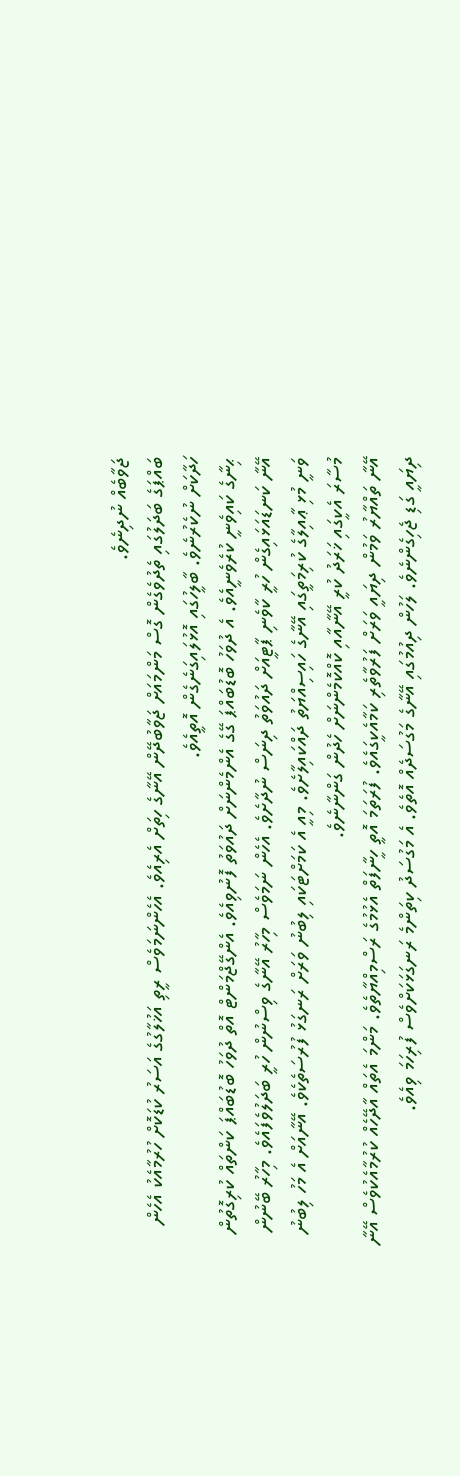ޖަވާބެއް ނުދިނެވެ.
ބައްޕަގެ ބަދަލުގައި ތެދުވެގެން ގޮސް މަންމައަށް ޖަވާބުދޭން އޭނާގެ ހިތަށް އެރިއެވެ. އެހެންނަމަވެސް ރީތި އަޚުލާގުގެ އަސަރު ކުޑަކޮށް ހުރުމާއެކު އެހެން ހަދާކަށް ނުކެރުނެވެ. ބާލީހުގައި އޮޅުލައިގަނެގެން އޮތީއެވެ.
ޙިނާގެ ކައިވެނީ ކުރެވެނީއެވެ. އެ ދުވަހު ބޮޑުބައްޕަ ގޭގެ އެންމެންނަށް ދައުވަތު ފޮނުވިއެވެ. އެންގޭޖްމަންޓް އޮތް ދުވަހު ބޮޑުބައްޕަ ކަންތައް ކުރިގޮތުން އޭނާ ކަނޑައަޅައިގެން ހުރީ ކާވެނި ޕާޓީއަށް ދައުވަތު ދިނަސް ނުދާށެވެ. އެހެން ނަމަވެސް މިހާރު އޭނާގެ ވިސްނުން ހުރީ ބަދަލުވެފައެވެ. މިހާރު ބޭނުން ވަނީ މުޅި ޢާއިލާގެ ކުރިމަތީގައި އޭނާގެ ހައިސިއްޔަތު ދައްކައިލާށެވެ. މިއީ އެ ކަމަށްޓަކައި ލިބުނު ވަރަށް ރަނގަޅު ފުރުސަތެކެވެ. އޭނާއަށް އެ މަހު ލިބުނު މުސާރަ އެކީގައި ޚަރަދު ކުރީ އޭނާއާއި ކޮއްކޮމެންނަށް ހެދުން ގަންނާނެވެ.
އޭނާ ތައްޔާރު ވަމުން ދިޔައީ ވަރަށް ފަރުވާތެރި ކަމާއެކީގައެވެ. ފުރަތަމަ އޮތީ ހީނާފަތް އެޅުމުގެ ރަސްމިއްޔާތެވެ. މަންމަ އެތައް އާދޭހެއް ކުރުމާއެކުވެސް އޭނާ ދިޔައީ ގަޑި ޖެހިގެންނެވެ. ލަހުން ދިއުމުގައި އޭނާގެ މަގުސަދެއް އޮތެވެ. އެ މަގުސަދު ކިތަންމެ ރަނގަޅަކަށްވެސް ފުރިހަމަ ވިއެވެ.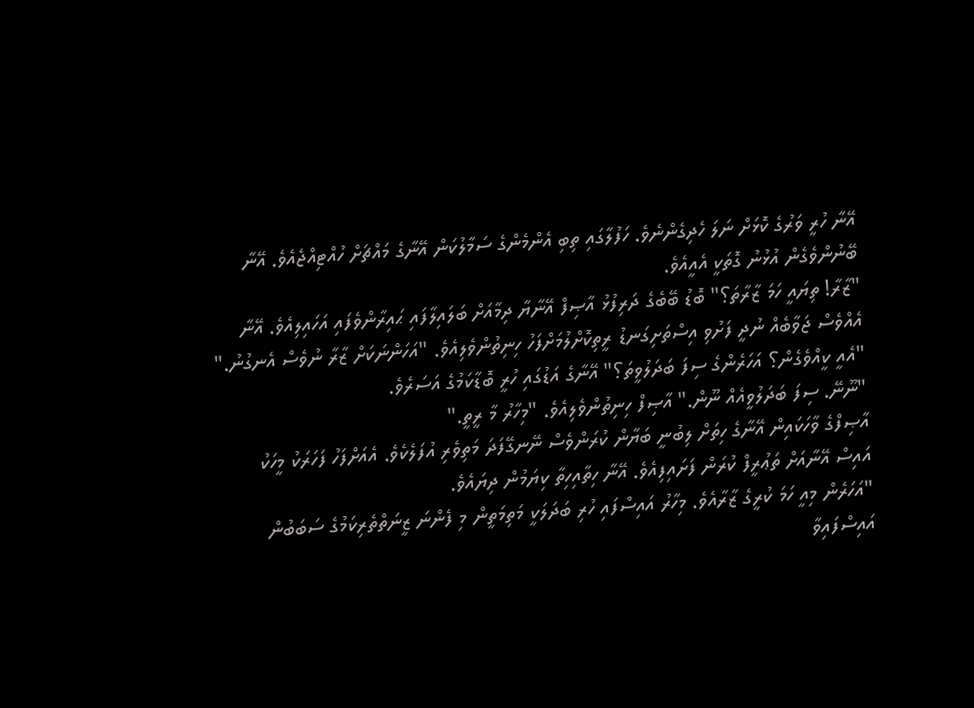އޭނާ ހުރީ ވަރުގެ ކޮޅަށް ނަލަ ހެދިގެންނެވެ. ހަފުލާގައި ތިބި އެންމެންގެ ސަމާލުކަން އޭނާގެ މައްޗަށް ހުއްޓިއްޖެއެވެ. އޭނާ ބޭނުންވެގެން އުޅުނު ގޮތަކީ އެއީއެވެ.
"ޒާރާ! ތިޔައީ ހަމަ ޒާރާތަ؟" ބޮޑު ބޭބެގެ ދަރިފުޅު އާޞިފް އޭނާޔާ ދިމާއަށް ބަލައިލާފައި ޙައިރާންވެފައި އަހައިލިއެވެ. އޭނާ އެއްވެސް ޖަވާބެއް ނުދީ ފަށުވި އިސްތަށިގަނޑު ރީތިކޮށްލުމަށްފަހު ހިނިތުންވެލިއެވެ. "އަހަންނަކަށް ޒާރާ ނުވެސް އެނގުނު."
"އެއީ ކީއްވެގެން؟ އަހަރެންގެ ސިފަ ބަދަލުވީތަ؟" އޭނާގެ އަޑުގައި ހުރީ ބޮޑާކަމުގެ އަސަރެވެ.
"ނޫނޭ. ސިފަ ބަދަލުވީއެއް ނޫން." އާޞިފް ހިނިތުންވެލިއެވެ. "މިހާރު މާ ރީތީ."
އާޞިފްގެ ވާހަކައިން އޭނާގެ ހިތަށް ލިބުނީ ބަޔާން ކުރަންވެސް ނޭނގޭފަދަ މަތިވެރި އުފަލެކެވެ. އެއަށްފަހު ފަހަރަކު މީހަކު އައިސް އޭނާއަށް ތަޢުރީފް ކުރަން ފަށައިފިއެވެ. އޭނާ ހިތާއިހިތާ ކިޔަމުން ދިޔައެވެ.
"އަހަރެން މިއީ ހަމަ ކުރީގެ ޒާރާއެވެ. މިހާރު އައިސްފައި ހުރި ބަދަލަކީ މަތިމަތީން މި ފެންނަ ޒީނަތްތެރިކަމުގެ ސަބަބުން އައިސްފައިވާ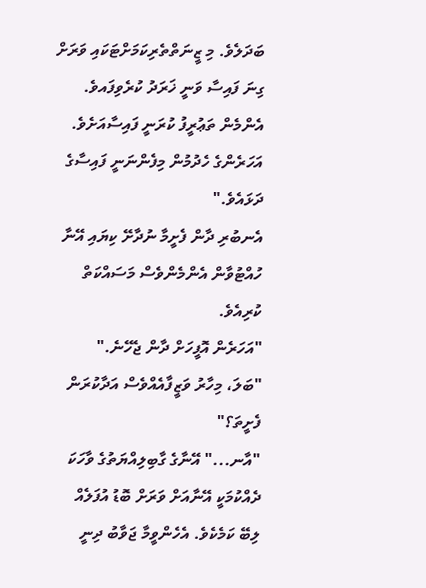ބަދަލެވެ. މި ޒީނަތްތެރިކަމަށްޓަކައި ވަރަށް ގިނަ ފައިސާ ވަނީ ޚަރަދު ކުރެވިފައވެ. އެންމެން ތަޢުރީފު ކުރަނީ ފައިސާއަށެވެ. އަހަރެންގެ ހެދުމުން މިފެންނަނީ ފައިސާގެ ދަޅައެވެ."
އެނބުރި ދާން ފެށީމާ ނުދާށޭ ކިޔައި އޭނާ ހުއްޓުވާން އެންމެންވެސް މަސައްކަތް ކުރިއެވެ.
"އަހަރެން އޮފީހަށް ދާން ޖެހޭނެ."
"ބަލަ، މިހާރު ވަޒީފާއެއްވެސް އަދާކުރަން ފެށީތަ؟"
"އާނ..." އޭނާގެ ގާބިލިއްޔަތުގެ ވާހަކަ ދެއްކުމަކީ އޭނާއަށް ވަރަށް ބޮޑު އުފަލެއް ލިބޭ ކަމެކެވެ. އެހެންވީމާ ޖަވާބު ދިނީ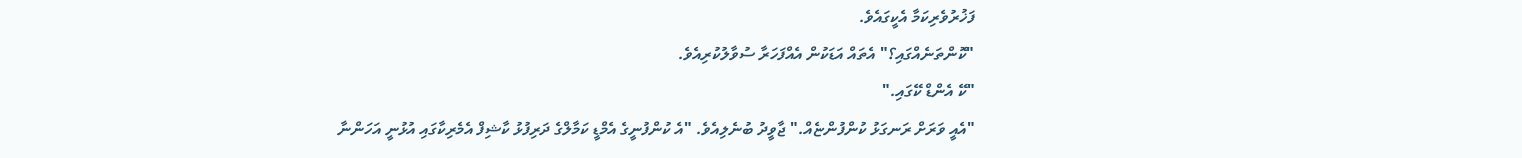ފަޚުރުވެރިކަމާ އެކީގައެވެ.
"ކޮންތަނެއްގައި؟" އެތައް އަޑަކުން އެއްފަހަރާ ސުވާލުކުރިއެވެ.
"ކޭ އެންޑް ކޭގައި."
"އެއީ ވަރަށް ރަނގަޅު ކުންފުންޏެއް." ޖާވީދު ބުނެލިއެވެ. "އެ ކުންފުނީގެ އެމްޑީ ކަމާލްގެ ދަރިފުޅު ކާޝިފް އެމެރިކާގައި އުޅުނީ އަހަންނާ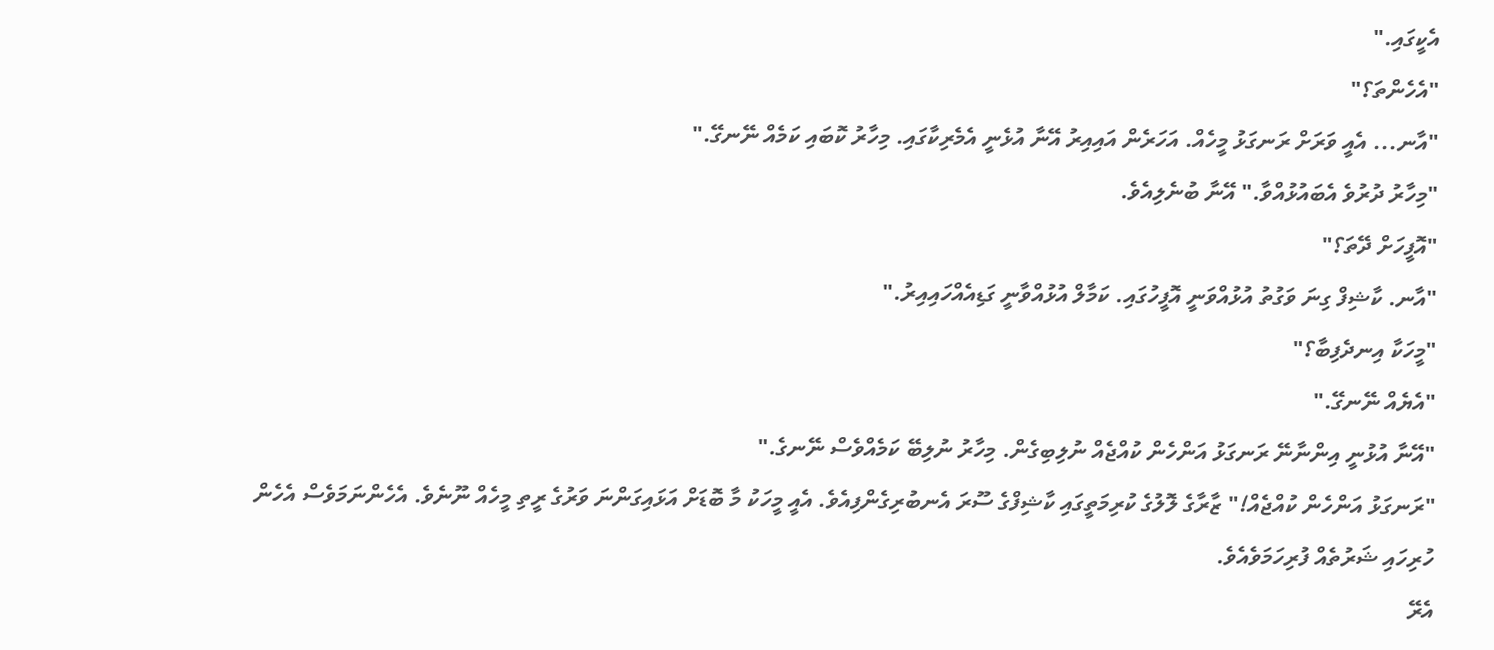އެކީގައި."
"އެހެންތަ؟"
"އާނ... އެއީ ވަރަށް ރަނގަޅު މީހެއް. އަހަރެން އައިއިރު އޭނާ އުޅެނީ އެމެރިކާގައި. މިހާރު ކޮބައި ކަމެއް ނޭނގޭ."
"މިހާރު ދުރުވެ އެބައުޅުއްވާ." އޭނާ ބުނެލިއެވެ.
"އޮފީހަށް ދޭތަ؟"
"އާނ. ކާޝިފް ގިނަ ވަގުތު އުޅުއްވަނީ އޮފީހުގައި. ކަމާލް އުޅުއްވާނީ ގަޑިއެއްހައިއިރު."
"މީހަކާ އިނދެފިބާ؟"
"އެޔެއް ނޭނގޭ."
"އޭނާ އުޅުނީ އިންނާނޭ ރަނގަޅު އަންހެން ކުއްޖެއް ނުލިބިގެން. މިހާރު ނުލިބޭ ކަމެއްވެސް ނޭނގެ."
"ރަނގަޅު އަންހެން ކުއްޖެއް!" ޒާރާގެ ލޮލުގެ ކުރިމަތީގައި ކާޝިފްގެ ސޫރަ އެނބުރިގެންފިއެވެ. އެއީ މީހަކު މާ ބޮޑަށް އަޅައިގަންނަ ވަރުގެ ރީތި މީހެއް ނޫނެވެ. އެހެންނަމަވެސް އެހެން ހުރިހައި ޝަރުތެއް ފުރިހަމަވެއެވެ.
އެރޭ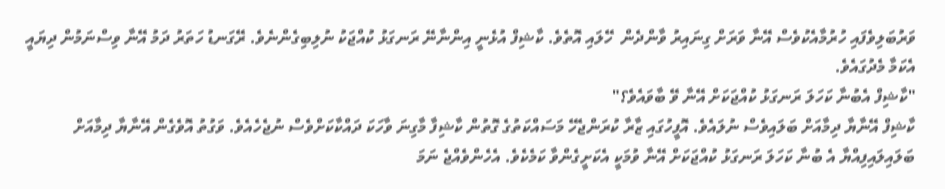ވަރުބަލިވެފައި ހުރުމާއެކުވެސް އޭނާ ވަރަށް ގިނައިރު ވާންދެން  ހޭލައި އޮތެވެ. ކާޝިފް އުޅެނީ އިންނާނޭ ރަނގަޅު ކުއްޖަކު ނުލިބިގެންނެވެ. ރޭގަނޑު ހަތަރު ދަމު އޭނާ ވިސްނަމުން ދިޔައީ އެކަމާ މެދުގައެވެ.
"ކާޝިފް އެބުނާ ކަހަލަ ރަނގަޅު ކުއްޖަކަށް އޭނާ ވޭ ބާވައެވެ؟"
ކާޝިފް އޭނާޔާ ދިމާއަށް ބަލައިވެސް ނުލައެވެ. އޮފީހުގައި ޒާރާ ކުރަންޖެހޭ މަސައްކަތުގެ ގޮތުން ކާޝިފާ މާގިނަ ވާހަކަ ދައްކާކަށްވެސް ނުޖެހެއެވެ. ވަގުތު އޮވެގެން އޭނާޔާ ދިމާއަށް ބަލައިލައިފިއްޔާ އެ ބުނާ ކަހަލަ ރަނގަޅު ކުއްޖަކަށް އޭނާ ވުމަކީ އެކަށީގެންވާ ކަމެކެވެ. އެހެންވެއްޖެ ނަމަ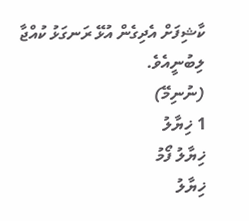ކާޝިފަށް އެދިގެން އުޅޭ ރަނގަޅު ކުއްޖާ ލިބުނީއެވެ.
(ނުނިމޭ)
1 ޚިޔާލު
ޚިޔާލު ފޯމު
ޚިޔާލު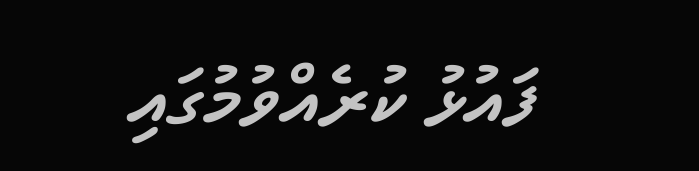ފައުޅު ކުރެއްވުމުގައި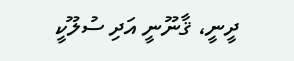ދީނީ، ޤާނޫނީ އަދި ސުލޫކީ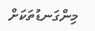މިންގަނޑުތަކަށް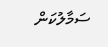ސަމާލުކަން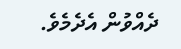ދެއްވުން އެދެމެވެ.